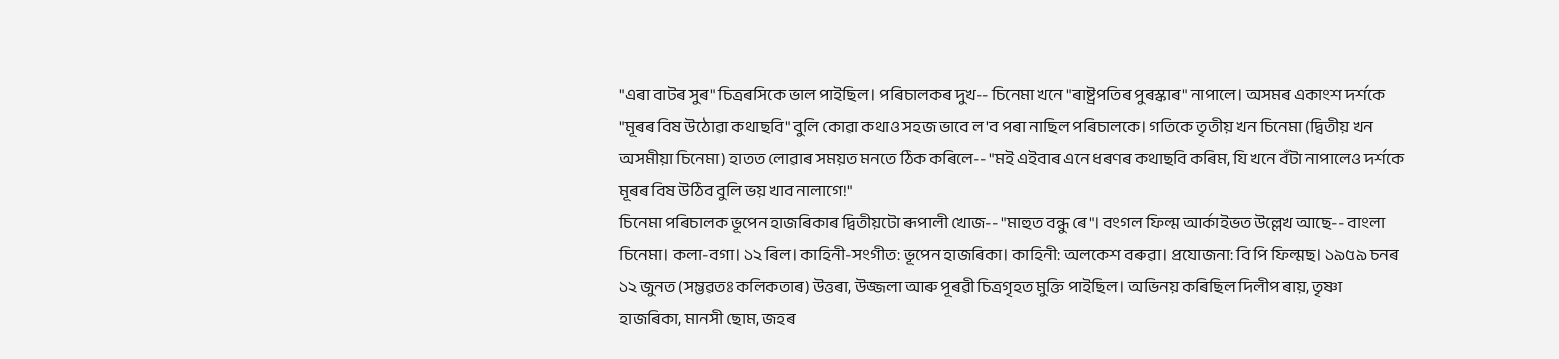"এৰা বাটৰ সুৰ" চিত্ৰৰসিকে ভাল পাইছিল। পৰিচালকৰ দুখ-- চিনেমা খনে "ৰাষ্ট্ৰপতিৰ পুৰস্কাৰ" নাপালে। অসমৰ একাংশ দৰ্শকে "মূৰৰ বিষ উঠোৱা কথাছবি" বুলি কোৱা কথাও সহজ ভাবে ল'ব পৰা নাছিল পৰিচালকে। গতিকে তৃতীয় খন চিনেমা (দ্বিতীয় খন অসমীয়া চিনেমা) হাতত লোৱাৰ সময়ত মনতে ঠিক কৰিলে-- "মই এইবাৰ এনে ধৰণৰ কথাছবি কৰিম, যি খনে বঁটা নাপালেও দৰ্শকে মূৰৰ বিষ উঠিব বুলি ভয় খাব নালাগে!"
চিনেমা পৰিচালক ভূপেন হাজৰিকাৰ দ্বিতীয়টো ৰূপালী খোজ-- "মাহুত বন্ধু ৰে"। বংগল ফিল্ম আৰ্কাইভত উল্লেখ আছে-- বাংলা চিনেমা। কলা-বগা। ১২ ৰিল। কাহিনী-সংগীত: ভূপেন হাজৰিকা। কাহিনী: অলকেশ বৰুৱা। প্ৰযোজনা: বি পি ফিল্মছ। ১৯৫৯ চনৰ ১২ জুনত (সম্ভৱতঃ কলিকতাৰ) উত্তৰা, উজ্জলা আৰু পূৰৱী চিত্ৰগৃহত মুক্তি পাইছিল। অভিনয় কৰিছিল দিলীপ ৰায়, তৃষ্ণা হাজৰিকা, মানসী ছোম, জহৰ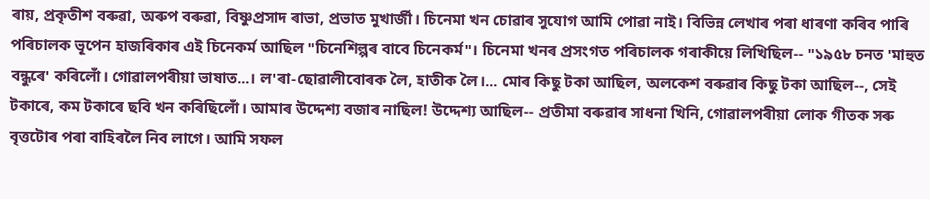ৰায়, প্ৰকৃতীশ বৰুৱা, অৰুপ বৰুৱা, বিষ্ণুপ্ৰসাদ ৰাভা, প্ৰভাত মুখাৰ্জী। চিনেমা খন চোৱাৰ সুযোগ আমি পোৱা নাই। বিভিন্ন লেখাৰ পৰা ধাৰণা কৰিব পাৰি পৰিচালক ভূপেন হাজৰিকাৰ এই চিনেকৰ্ম আছিল "চিনেশিল্পৰ বাবে চিনেকৰ্ম"। চিনেমা খনৰ প্ৰসংগত পৰিচালক গৰাকীয়ে লিখিছিল-- "১৯৫৮ চনত 'মাহুত বন্ধুৰে' কৰিলোঁ। গোৱালপৰীয়া ভাষাত...। ল'ৰা-ছোৱালীবোৰক লৈ, হাতীক লৈ।... মোৰ কিছু টকা আছিল, অলকেশ বৰুৱাৰ কিছু টকা আছিল--, সেই টকাৰে, কম টকাৰে ছবি খন কৰিছিলোঁ। আমাৰ উদ্দেশ্য বজাৰ নাছিল! উদ্দেশ্য আছিল-- প্ৰতীমা বৰুৱাৰ সাধনা খিনি, গোৱালপৰীয়া লোক গীতক সৰু বৃত্তটোৰ পৰা বাহিৰলৈ নিব লাগে। আমি সফল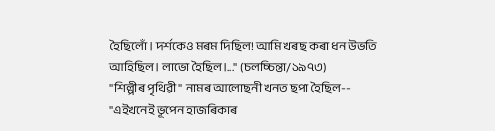হৈছিলোঁ। দৰ্শকেও মৰম দিছিল! আমি খৰছ কৰা ধন উভতি আহিছিল। লাভো হৈছিল।..." (চলচ্চিন্তা/১৯৭৩)
"শিল্পীৰ পৃথিৱী" নামৰ আলোছনী খনত ছপা হৈছিল-- "এইখনেই ভূপেন হাজৰিকাৰ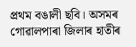প্ৰথম বঙালী ছবি। অসমৰ গোৱালপাৰা জিলাৰ হাতীৰ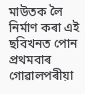মাউতক লৈ নিৰ্মাণ কৰা এই ছবিখনত পোন প্ৰথমবাৰ গোৱালপৰীয়া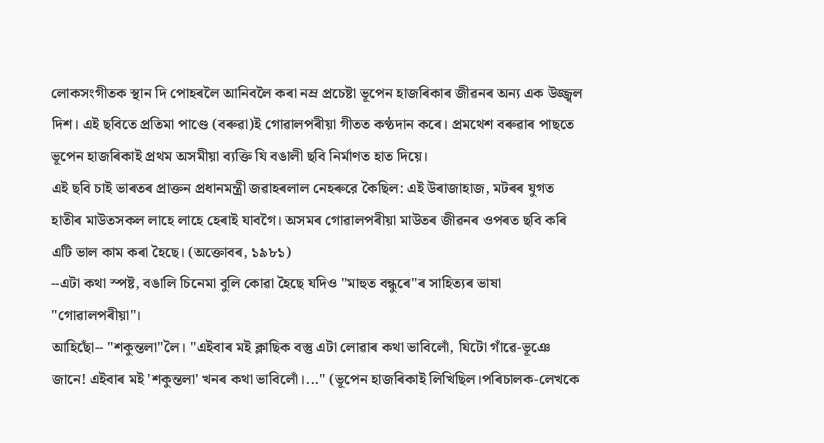লোকসংগীতক স্থান দি পোহৰলৈ আনিবলৈ কৰা নম্র প্রচেষ্টা ভূপেন হাজৰিকাৰ জীৱনৰ অন্য এক উজ্জ্বল দিশ। এই ছবিতে প্রতিমা পাণ্ডে (বৰুৱা)ই গোৱালপৰীয়া গীতত কণ্ঠদান কৰে। প্রমথেশ বৰুৱাৰ পাছতে ভূপেন হাজৰিকাই প্রথম অসমীয়া ব্যক্তি যি বঙালী ছবি নির্মাণত হাত দিয়ে।
এই ছবি চাই ভাৰতৰ প্ৰাক্তন প্রধানমন্ত্রী জৱাহৰলাল নেহৰুরে কৈছিল: এই উৰাজাহাজ, মটৰৰ যুগত হাতীৰ মাউতসকল লাহে লাহে হেৰাই যাবগৈ। অসমৰ গোৱালপৰীয়া মাউতৰ জীৱনৰ ওপৰত ছবি কৰি এটি ভাল কাম কৰা হৈছে। (অক্তোবৰ, ১৯৮১)
--এটা কথা স্পষ্ট, বঙালি চিনেমা বুলি কোৱা হৈছে যদিও "মাহুত বন্ধুৰে"ৰ সাহিত্যৰ ভাষা "গোৱালপৰীয়া"।
আহিছোঁ-- "শকুন্তলা"লৈ। "এইবাৰ মই ক্লাছিক বস্তু এটা লোৱাৰ কথা ভাবিলোঁ, যিটো গাঁৱে-ভূঞে জানে! এইবাৰ মই 'শকুন্তলা' খনৰ কথা ভাবিলোঁ।..." (ভূপেন হাজৰিকাই লিখিছিল।পৰিচালক-লেখকে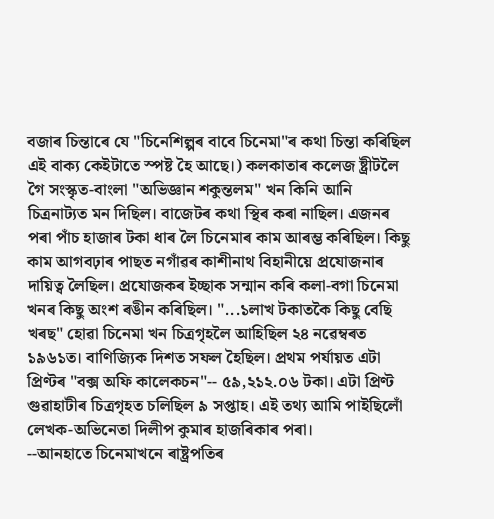বজাৰ চিন্তাৰে যে "চিনেশিল্পৰ বাবে চিনেমা"ৰ কথা চিন্তা কৰিছিল এই বাক্য কেইটাতে স্পষ্ট হৈ আছে।) কলকাতাৰ কলেজ ষ্ট্ৰীটলৈ গৈ সংস্কৃত-বাংলা "অভিজ্ঞান শকুন্তলম" খন কিনি আনি চিত্ৰনাট্যত মন দিছিল। বাজেটৰ কথা স্থিৰ কৰা নাছিল। এজনৰ পৰা পাঁচ হাজাৰ টকা ধাৰ লৈ চিনেমাৰ কাম আৰম্ভ কৰিছিল। কিছু কাম আগবঢ়াৰ পাছত নগাঁৱৰ কাশীনাথ বিহানীয়ে প্ৰযোজনাৰ দায়িত্ব লৈছিল। প্ৰযোজকৰ ইচ্ছাক সন্মান কৰি কলা-বগা চিনেমা খনৰ কিছু অংশ ৰঙীন কৰিছিল। "...১লাখ টকাতকৈ কিছু বেছি খৰছ" হোৱা চিনেমা খন চিত্রগৃহলৈ আহিছিল ২৪ নৱেম্বৰত ১৯৬১ত। বাণিজ্যিক দিশত সফল হৈছিল। প্ৰথম পৰ্যায়ত এটা প্ৰিণ্টৰ "বক্স অফি কালেকচন"-- ৫৯,২১২.০৬ টকা। এটা প্ৰিণ্ট গুৱাহাটীৰ চিত্ৰগৃহত চলিছিল ৯ সপ্তাহ। এই তথ্য আমি পাইছিলোঁ লেখক-অভিনেতা দিলীপ কুমাৰ হাজৰিকাৰ পৰা।
--আনহাতে চিনেমাখনে ৰাষ্ট্ৰপতিৰ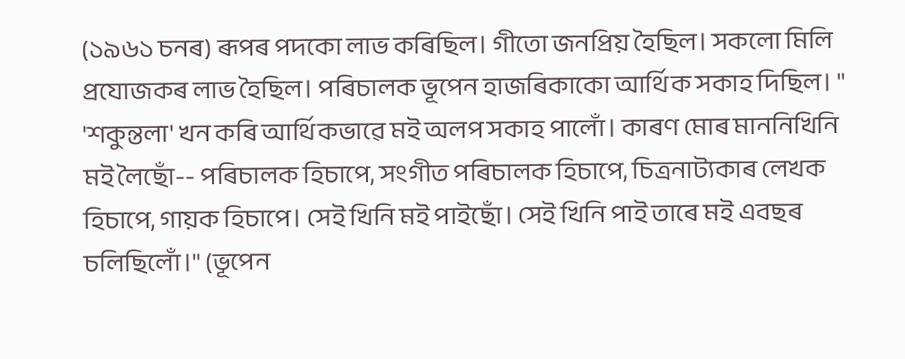(১৯৬১ চনৰ) ৰূপৰ পদকো লাভ কৰিছিল। গীতো জনপ্ৰিয় হৈছিল। সকলো মিলি প্ৰযোজকৰ লাভ হৈছিল। পৰিচালক ভূপেন হাজৰিকাকো আৰ্থিক সকাহ দিছিল। " 'শকুন্তলা' খন কৰি আৰ্থিকভাৱে মই অলপ সকাহ পালোঁ। কাৰণ মোৰ মাননিখিনি মই লৈছোঁ-- পৰিচালক হিচাপে, সংগীত পৰিচালক হিচাপে, চিত্ৰনাট্যকাৰ লেখক হিচাপে, গায়ক হিচাপে। সেই খিনি মই পাইছোঁ। সেই খিনি পাই তাৰে মই এবছৰ চলিছিলোঁ।" (ভূপেন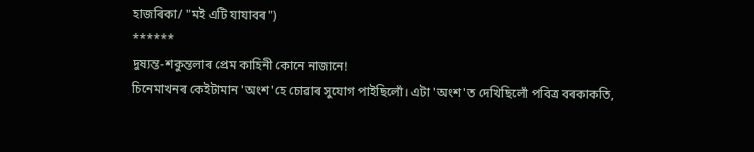হাজৰিকা/ "মই এটি যাযাবৰ")
******
দুষ্যন্ত-শকুন্তলাৰ প্ৰেম কাহিনী কোনে নাজানে!
চিনেমাখনৰ কেইটামান 'অংশ'হে চোৱাৰ সুযোগ পাইছিলোঁ। এটা 'অংশ'ত দেখিছিলোঁ পবিত্র বৰকাকতি,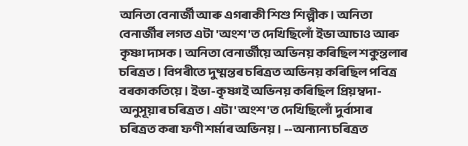অনিতা বেনাৰ্জী আৰু এগৰাকী শিশু শিল্পীক। অনিতা বেনাৰ্জীৰ লগত এটা 'অংশ'ত দেখিছিলোঁ ইভা আচাও আৰু কৃষ্ণা দাসক। অনিতা বেনাৰ্জীয়ে অভিনয় কৰিছিল শকুন্তলাৰ চৰিত্ৰত। বিপৰীতে দুষ্মন্তৰ চৰিত্ৰত অভিনয় কৰিছিল পবিত্ৰ বৰকাকতিয়ে। ইভা-কৃষ্ণাই অভিনয় কৰিছিল প্রিয়ম্বদা-অনুসূয়াৰ চৰিত্ৰত। এটা 'অংশ'ত দেখিছিলোঁ দুর্বাসাৰ চৰিত্ৰত কৰা ফণী শৰ্মাৰ অভিনয়। --অন্যান্য চৰিত্ৰত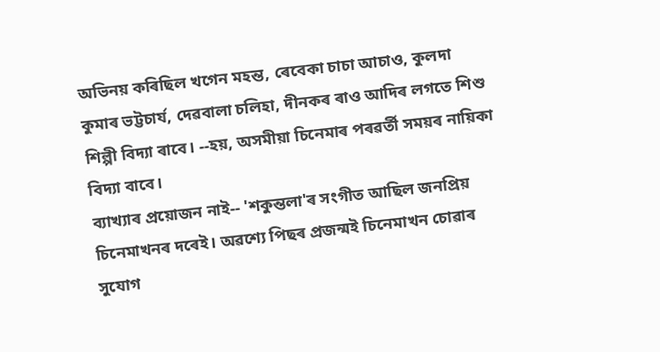অভিনয় কৰিছিল খগেন মহন্ত, ৰেবেকা চাচা আচাও, কুলদা কুমাৰ ভট্টচার্য, দেৱবালা চলিহা, দীনকৰ ৰাও আদিৰ লগতে শিশু শিল্পী বিদ্যা ৰাবে। --হয়, অসমীয়া চিনেমাৰ পৰৱৰ্তী সময়ৰ নায়িকা বিদ্যা বাবে।
ব্যাখ্যাৰ প্ৰয়োজন নাই-- 'শকুন্তলা'ৰ সংগীত আছিল জনপ্রিয় চিনেমাখনৰ দৰেই। অৱশ্যে পিছৰ প্ৰজন্মই চিনেমাখন চোৱাৰ সুযোগ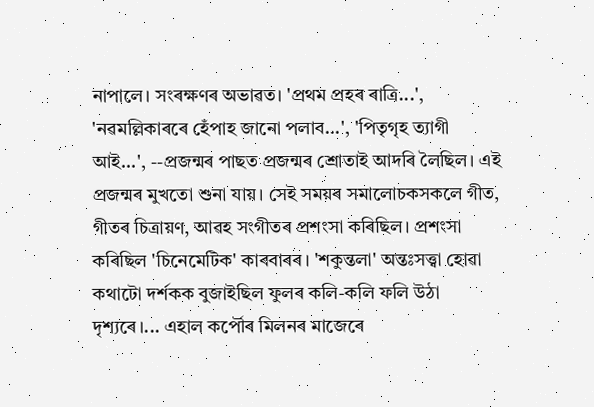নাপালে। সংৰক্ষণৰ অভাৱত। 'প্রথম প্ৰহৰ ৰাত্রি...', 'নৱমল্লিকাৰৰে হেঁপাহ জানো পলাব...', 'পিতৃগৃহ ত্যাগী আই...', --প্ৰজন্মৰ পাছত প্ৰজন্মৰ শ্ৰোতাই আদৰি লৈছিল। এই প্ৰজন্মৰ মুখতো শুনা যায়। সেই সময়ৰ সমালোচকসকলে গীত, গীতৰ চিত্ৰায়ণ, আৱহ সংগীতৰ প্ৰশংসা কৰিছিল। প্রশংসা কৰিছিল 'চিনেমেটিক' কাৰবাৰৰ। 'শকুন্তলা' অন্তঃসত্ত্বা হোৱা কথাটো দর্শকক বুজাইছিল ফুলৰ কলি-কলি ফলি উঠা দৃশ্যৰে।... এহাল কর্পৌৰ মিলনৰ মাজেৰে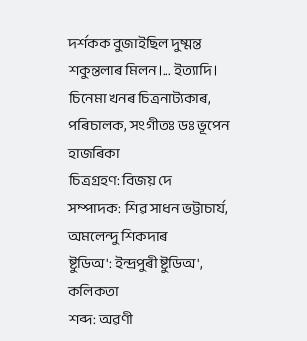দর্শকক বুজাইছিল দুষ্মন্ত শকুন্তলাৰ মিলন।... ইত্যাদি।
চিনেমা খনৰ চিত্ৰনাট্যকাৰ, পৰিচালক, সংগীতঃ ডঃ ভূপেন হাজৰিকা
চিত্রগ্রহণ: বিজয় দে
সম্পাদক: শিৱ সাধন ভট্টাচার্য, অমলেন্দু শিকদাৰ
ষ্টুডিঅ': ইন্দ্ৰপুৰী ষ্টুডিঅ', কলিকতা
শব্দ: অৱণী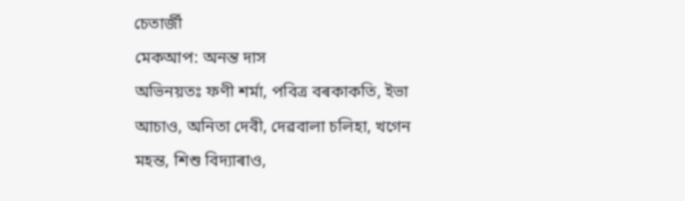চেতাৰ্জী
মেকআপ: অনন্ত দাস
অভিনয়তঃ ফণী শৰ্মা, পবিত্ৰ বৰকাকতি, ইভা আচাও, অনিতা দেবী, দেৱবালা চলিহা, খগেন মহন্ত, শিশু বিদ্যাৰাও,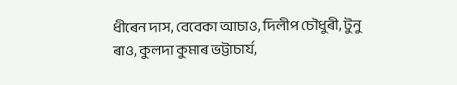ধীৰেন দাস, বেবেকা আচাও, দিলীপ চৌধুৰী, টুনু ৰাও, কুলদা কুমাৰ ভট্টাচাৰ্য,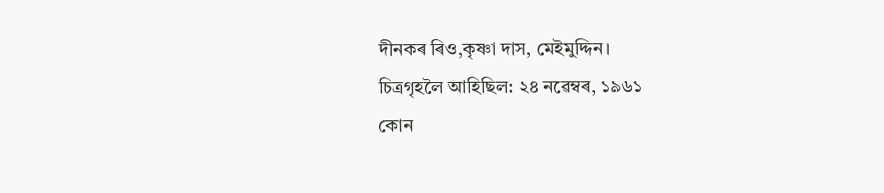দীনকৰ ৰিও,কৃষ্ণা দাস, মেইমুদ্দিন।
চিত্রগৃহলৈ আহিছিল: ২৪ নৱেম্বৰ, ১৯৬১
কোন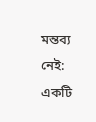মন্তব্য নেই:
একটি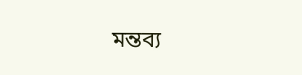মন্তব্য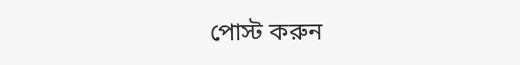পোস্ট করুন